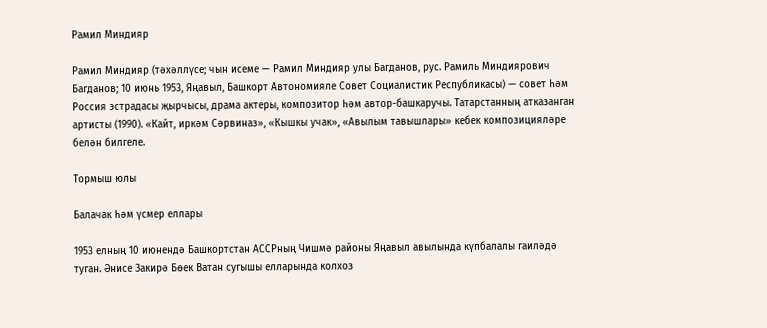Рамил Миндияр

Рамил Миндияр (тәхәллүсе; чын исеме — Рамил Миндияр улы Багданов, рус. Рамиль Миндиярович Багданов; 10 июнь 1953, Яңавыл, Башкорт Автономияле Совет Социалистик Республикасы) — совет һәм Россия эстрадасы җырчысы, драма актеры, композитор һәм автор-башкаручы. Татарстанның атказанган артисты (1990). «Кайт, иркәм Сәрвиназ», «Кышкы учак», «Авылым тавышлары» кебек композицияләре белән билгеле.

Тормыш юлы

Балачак һәм үсмер еллары

1953 елның 10 июнендә Башкортстан АССРның Чишмә районы Яңавыл авылында күпбалалы гаиләдә туган. Әнисе Закирә Бөек Ватан сугышы елларында колхоз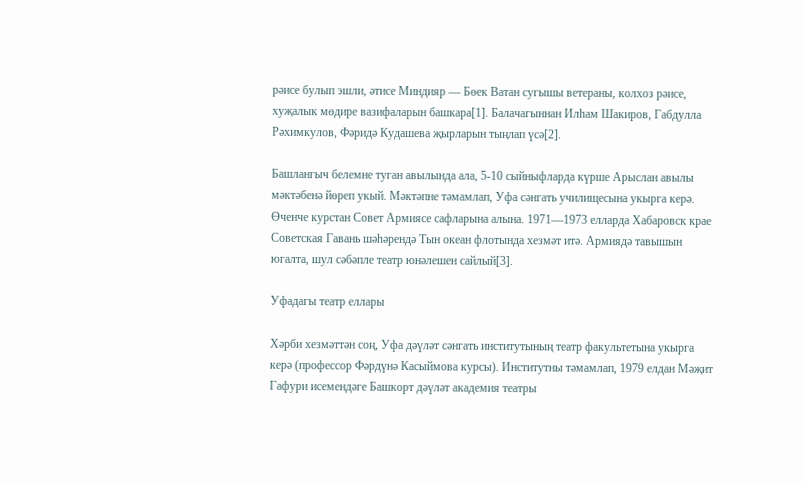рәисе булып эшли, әтисе Миндияр — Бөек Ватан сугышы ветераны, колхоз рәисе, хуҗалык мөдире вазифаларын башкара[1]. Балачагыннан Илһам Шакиров, Габдулла Рәхимкулов, Фәридә Кудашева җырларын тыңлап үсә[2].

Башлангыч белемне туган авылында ала, 5-10 сыйныфларда күрше Арыслан авылы мәктәбенә йөреп укый. Мәктәпне тәмамлап, Уфа сәнгать училищесына укырга керә. Өченче курстан Совет Армиясе сафларына алына. 1971—1973 елларда Хабаровск крае Советская Гавань шәһәрендә Тын океан флотында хезмәт итә. Армиядә тавышын югалта, шул сәбәпле театр юнәлешен сайлый[3].

Уфадагы театр еллары

Хәрби хезмәттән соң, Уфа дәүләт сәнгать институтының театр факультетына укырга керә (профессор Фәрдүнә Касыймова курсы). Институтны тәмамлап, 1979 елдан Мәҗит Гафури исемендәге Башкорт дәүләт академия театры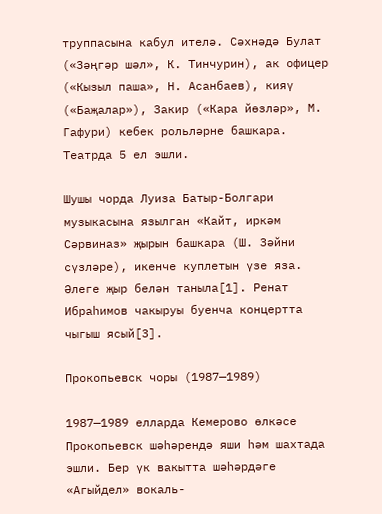труппасына кабул ителә. Сәхнәдә Булат («Зәңгәр шәл», К. Тинчурин), ак офицер («Кызыл паша», Н. Асанбаев), кияү («Баҗалар»), Закир («Кара йөзләр», М. Гафури) кебек рольләрне башкара. Театрда 5 ел эшли.

Шушы чорда Луиза Батыр-Болгари музыкасына язылган «Кайт, иркәм Сәрвиназ» җырын башкара (Ш. Зәйни сүзләре), икенче куплетын үзе яза. Әлеге җыр белән таныла[1]. Ренат Ибраһимов чакыруы буенча концертта чыгыш ясый[3].

Прокопьевск чоры (1987—1989)

1987—1989 елларда Кемерово өлкәсе Прокопьевск шәһәрендә яши һәм шахтада эшли. Бер үк вакытта шәһәрдәге «Агыйдел» вокаль-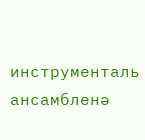инструменталь ансамбленә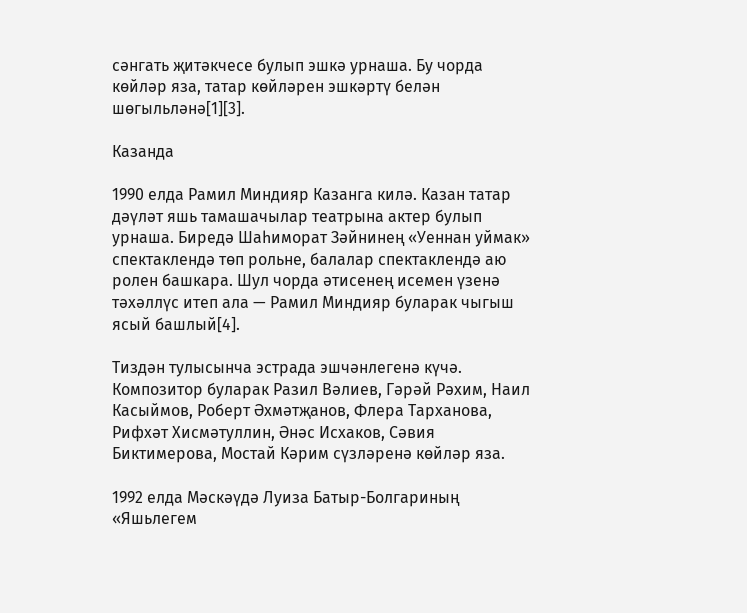сәнгать җитәкчесе булып эшкә урнаша. Бу чорда көйләр яза, татар көйләрен эшкәртү белән шөгыльләнә[1][3].

Казанда

1990 елда Рамил Миндияр Казанга килә. Казан татар дәүләт яшь тамашачылар театрына актер булып урнаша. Биредә Шаһиморат Зәйнинең «Уеннан уймак» спектаклендә төп рольне, балалар спектаклендә аю ролен башкара. Шул чорда әтисенең исемен үзенә тәхәллүс итеп ала — Рамил Миндияр буларак чыгыш ясый башлый[4].

Тиздән тулысынча эстрада эшчәнлегенә күчә. Композитор буларак Разил Вәлиев, Гәрәй Рәхим, Наил Касыймов, Роберт Әхмәтҗанов, Флера Тарханова, Рифхәт Хисмәтуллин, Әнәс Исхаков, Сәвия Биктимерова, Мостай Кәрим сүзләренә көйләр яза.

1992 елда Мәскәүдә Луиза Батыр-Болгариның «Яшьлегем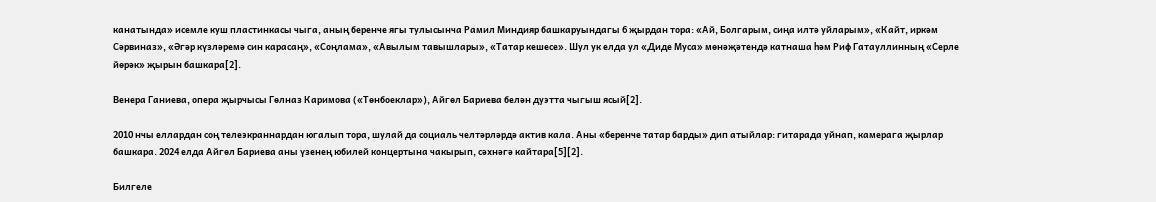канатында» исемле куш пластинкасы чыга, аның беренче ягы тулысынча Рамил Миндияр башкаруындагы 6 җырдан тора: «Ай, Болгарым, сиңа илтә уйларым», «Кайт, иркәм Сәрвиназ», «Әгәр күзләремә син карасаң», «Соңлама», «Авылым тавышлары», «Татар кешесе». Шул ук елда ул «Диде Муса» мөнәҗәтендә катнаша һәм Риф Гатауллинның «Серле йөрәк» җырын башкара[2].

Венера Ганиева, опера җырчысы Гөлназ Каримова («Төнбоеклар»), Айгөл Бариева белән дуэтта чыгыш ясый[2].

2010 нчы еллардан соң телеэкраннардан югалып тора, шулай да социаль челтәрләрдә актив кала. Аны «беренче татар барды» дип атыйлар: гитарада уйнап, камерага җырлар башкара. 2024 елда Айгөл Бариева аны үзенең юбилей концертына чакырып, сәхнәгә кайтара[5][2].

Билгеле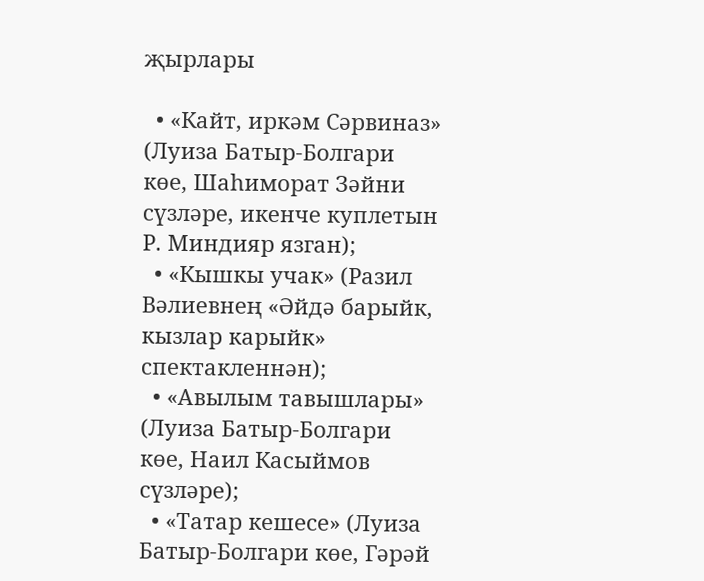җырлары

  • «Кайт, иркәм Сәрвиназ» (Луиза Батыр-Болгари көе, Шаһиморат Зәйни сүзләре, икенче куплетын Р. Миндияр язган);
  • «Кышкы учак» (Разил Вәлиевнең «Әйдә барыйк, кызлар карыйк» спектакленнән);
  • «Авылым тавышлары» (Луиза Батыр-Болгари көе, Наил Касыймов сүзләре);
  • «Татар кешесе» (Луиза Батыр-Болгари көе, Гәрәй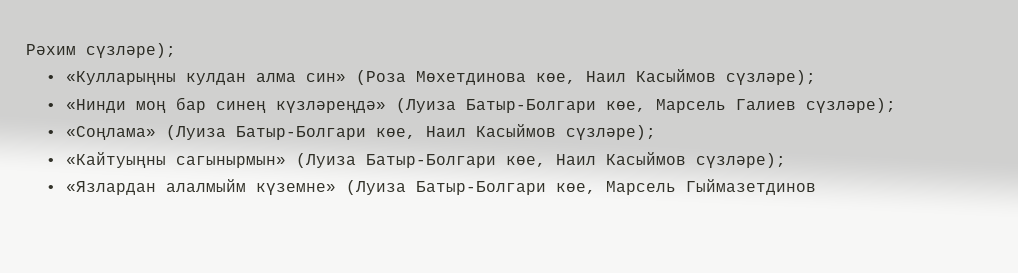Рәхим сүзләре);
  • «Кулларыңны кулдан алма син» (Роза Мөхетдинова көе, Наил Касыймов сүзләре);
  • «Нинди моң бар синең күзләреңдә» (Луиза Батыр-Болгари көе, Марсель Галиев сүзләре);
  • «Соңлама» (Луиза Батыр-Болгари көе, Наил Касыймов сүзләре);
  • «Кайтуыңны сагынырмын» (Луиза Батыр-Болгари көе, Наил Касыймов сүзләре);
  • «Язлардан алалмыйм күземне» (Луиза Батыр-Болгари көе, Марсель Гыймазетдинов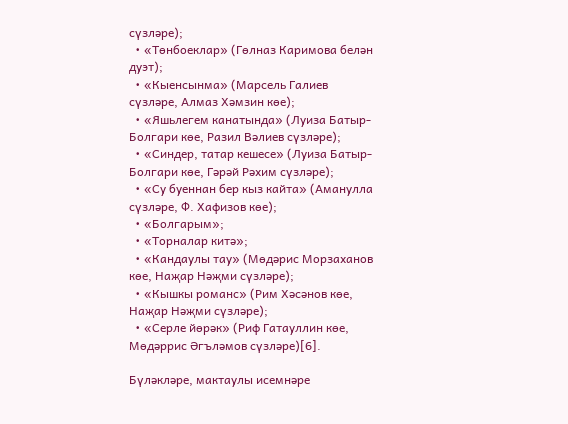сүзләре);
  • «Төнбоеклар» (Гөлназ Каримова белән дуэт);
  • «Кыенсынма» (Марсель Галиев сүзләре, Алмаз Хәмзин көе);
  • «Яшьлегем канатында» (Луиза Батыр-Болгари көе, Разил Вәлиев сүзләре);
  • «Синдер, татар кешесе» (Луиза Батыр-Болгари көе, Гәрәй Рәхим сүзләре);
  • «Су буеннан бер кыз кайта» (Аманулла сүзләре, Ф. Хафизов көе);
  • «Болгарым»;
  • «Торналар китә»;
  • «Кандаулы тау» (Мөдәрис Морзаханов көе, Наҗар Нәҗми сүзләре);
  • «Кышкы романс» (Рим Хәсәнов көе, Наҗар Нәҗми сүзләре);
  • «Серле йөрәк» (Риф Гатауллин көе, Мөдәррис Әгъләмов сүзләре)[6].

Бүләкләре, мактаулы исемнәре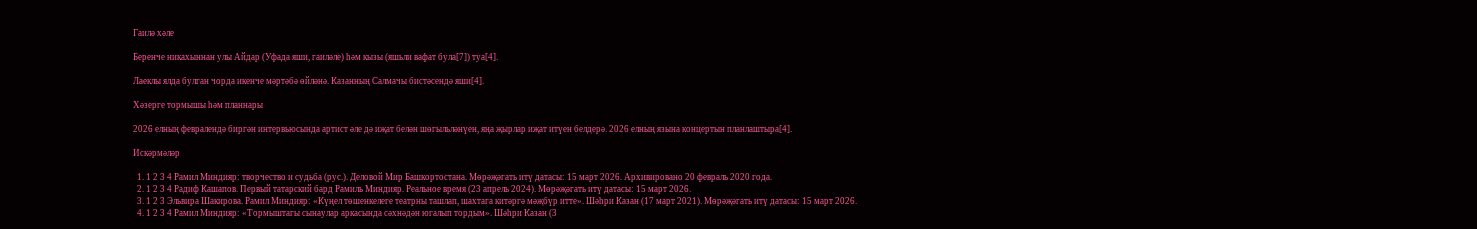Гаилә хәле

Беренче никахыннан улы Айдар (Уфада яши, гаиләле) һәм кызы (яшьли вафат була[7]) туа[4].

Лаеклы ялда булган чорда икенче мәртәбә өйләнә. Казанның Салмачы бистәсендә яши[4].

Хәзерге тормышы һәм планнары

2026 елның февралендә биргән интервьюсында артист әле дә иҗат белән шөгыльләнүен, яңа җырлар иҗат итүен белдерә. 2026 елның язына концертын планлаштыра[4].

Искәрмәләр

  1. 1 2 3 4 Рамил Миндияр: творчество и судьба (рус.). Деловой Мир Башкортостана. Мөрәҗәгать итү датасы: 15 март 2026. Архивировано 20 февраль 2020 года.
  2. 1 2 3 4 Радиф Кашапов. Первый татарский бард Рамиль Миндияр. Реальное время (23 апрель 2024). Мөрәҗәгать итү датасы: 15 март 2026.
  3. 1 2 3 Эльвира Шакирова. Рамил Миндияр: «Күңел төшенкелеге театрны ташлап, шахтага китәргә мәҗбүр итте». Шәһри Казан (17 март 2021). Мөрәҗәгать итү датасы: 15 март 2026.
  4. 1 2 3 4 Рамил Миндияр: «Тормыштагы сынаулар аркасында сәхнәдән югалып тордым». Шәһри Казан (3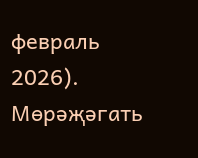февраль 2026). Мөрәҗәгать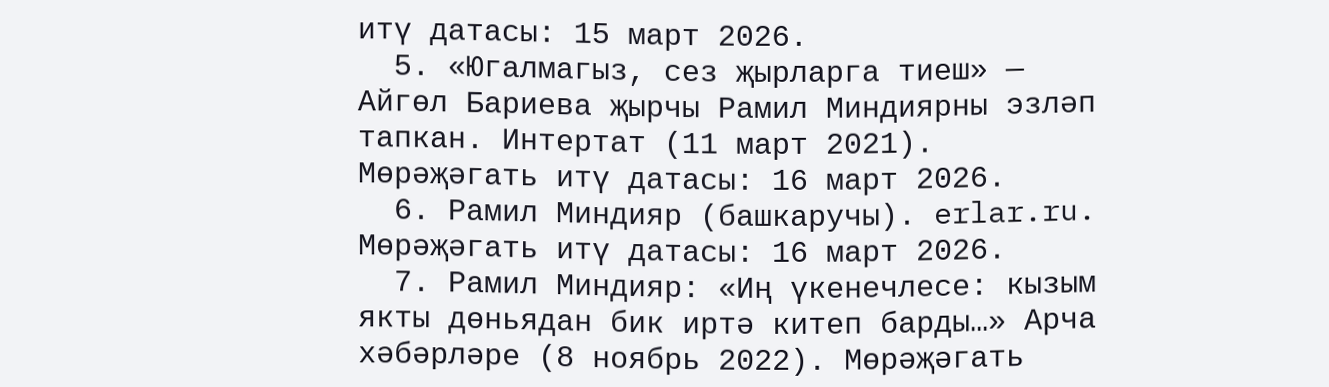итү датасы: 15 март 2026.
  5. «Югалмагыз, сез җырларга тиеш» — Айгөл Бариева җырчы Рамил Миндиярны эзләп тапкан. Интертат (11 март 2021). Мөрәҗәгать итү датасы: 16 март 2026.
  6. Рамил Миндияр (башкаручы). erlar.ru. Мөрәҗәгать итү датасы: 16 март 2026.
  7. Рамил Миндияр: «Иң үкенечлесе: кызым якты дөньядан бик иртә китеп барды…» Арча хәбәрләре (8 ноябрь 2022). Мөрәҗәгать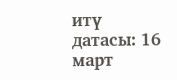итү датасы: 16 март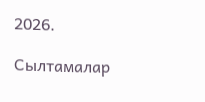2026.

Сылтамалар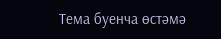Тема буенча өстәмә